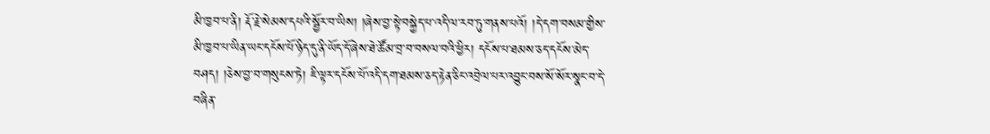མི་ཁྱབ་པ་ནི། རྡོ་རྗེ་སེམས་དཔའི་སྦྱོར་བ་ཡིས། །ཞེས་བྱ་སྟེ་བསྐྱེད་པ་འདི་ལ་རབ་ཏུ་གནས་པའོ། །དེ་དག་བསམ་གྱིས་མི་ཁྱབ་པ་ཡིན་ཡང་དངོས་པོ་ཉིད་དུ་ནི་ཡོད་དོ་ཞེས་ཐེ་ཚོམ་བྲ་བ་བསལ་བའི་ཕྱིར། དངོས་པ་ཐམས་ཅད་དངོས་མེད་བཤད། །ཅེས་བྱ་བ་གསུངས་ཏེ། ཇི་ལྟར་དངོས་པོ་འདི་དག་ཐམས་ཅད་རྟེན་ཅིང་འབྲེལ་པར་འབྱུང་བས་སོ་སོར་སྣང་བ་དེ་བཞིན་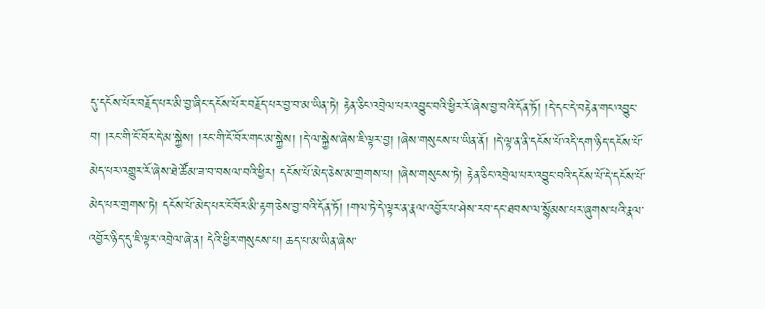དུ་དངོས་པོར་བརྗོད་པར་མི་བྱ་ཞིང་དངོས་པོར་བརྗོད་པར་བྱ་བ་མ་ཡིན་ཏེ། རྟེན་ཅིང་འབྲེལ་པར་འབྱུང་བའི་ཕྱིར་རོ་ཞེས་བྱ་བའི་དོན་ཏོ། །དེ་དང་དེ་བརྟེན་གང་འབྱུང་བ། །རང་གི་ངོ་བོར་དེ་མ་སྐྱེས། །རང་གི་ངོ་བོར་གང་མ་སྐྱེས། །དེ་ལ་སྐྱེས་ཞེས་ཇི་ལྟར་བྱ། །ཞེས་གསུངས་པ་ཡིན་ནོ། །དེ་ལྟ་ན་ནི་དངོས་པོ་འདི་དག་ཉིད་དངོས་པོ་མེད་པར་འགྱུར་རོ་ཞེས་ཐེ་ཚོམ་ཟ་བ་བསལ་བའི་ཕྱིར། དངོས་པོ་མེད་ཅེས་མ་གྲགས་པ། །ཞེས་གསུངས་ཏེ། རྟེན་ཅིང་འབྲེལ་པར་འབྱུང་བའི་དངོས་པོ་དེ་དངོས་པོ་མེད་པར་གྲགས་ཏེ། དངོས་པོ་མེད་པར་ངོ་བོར་མི་རྟག་ཅེས་བྱ་བའི་དོན་ཏོ། །གལ་ཏེ་དེ་ལྟར་ན་རྣལ་འབྱོར་པ་ཤེས་རབ་དང་ཐབས་ལ་སྙོམས་པར་ཞུགས་པའི་རྣལ་འབྱོར་ཉིད་དུ་ཇི་ལྟར་འབྲེལ་ཞེ་ན། དེའི་ཕྱིར་གསུངས་པ། ཆད་པ་མ་ཡིན་ཞེས་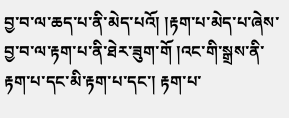བྱ་བ་ལ་ཆད་པ་ནི་མེད་པའོ། །རྟག་པ་མེད་པ་ཞེས་བྱ་བ་ལ་རྟག་པ་ནི་ཐེར་ཟུག་གོ །འང་གི་སྒྲས་ནི་རྟག་པ་དང་མི་རྟག་པ་དང་། རྟག་པ་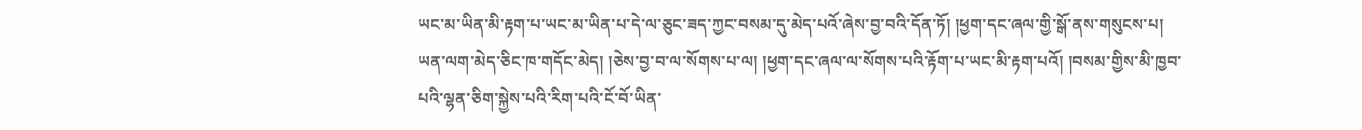ཡང་མ་ཡིན་མི་རྟག་པ་ཡང་མ་ཡིན་པ་དེ་ལ་ཅུང་ཟད་ཀྱང་བསམ་དུ་མེད་པའོ་ཞེས་བྱ་བའི་དོན་ཏོ། །ཕྱག་དང་ཞལ་གྱི་སྒོ་ནས་གསུངས་པ། ཡན་ལག་མེད་ཅིང་ཁ་གདོང་མེད། །ཅེས་བྱ་བ་ལ་སོགས་པ་ལ། །ཕྱག་དང་ཞལ་ལ་སོགས་པའི་རྟོག་པ་ཡང་མི་རྟག་པའོ། །བསམ་གྱིས་མི་ཁྱབ་པའི་ལྷན་ཅིག་སྐྱེས་པའི་རིག་པའི་ངོ་བོ་ཡིན་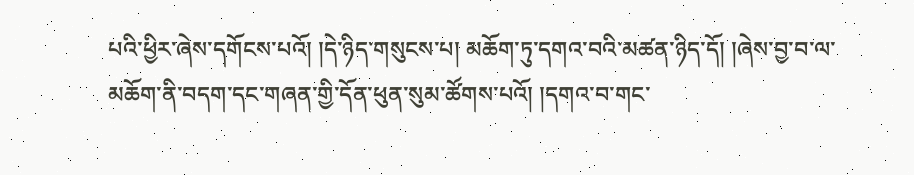པའི་ཕྱིར་ཞེས་དགོངས་པའོ། །དེ་ཉིད་གསུངས་པ། མཆོག་ཏུ་དགའ་བའི་མཚན་ཉིད་དོ། །ཞེས་བྱ་བ་ལ་མཆོག་ནི་བདག་དང་གཞན་གྱི་དོན་ཕུན་སུམ་ཚོགས་པའོ། །དགའ་བ་གང་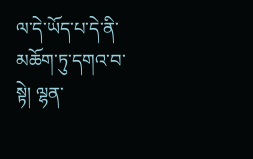ལ་དེ་ཡོད་པ་དེ་ནི་མཆོག་ཏུ་དགའ་བ་སྟེ། ལྷན་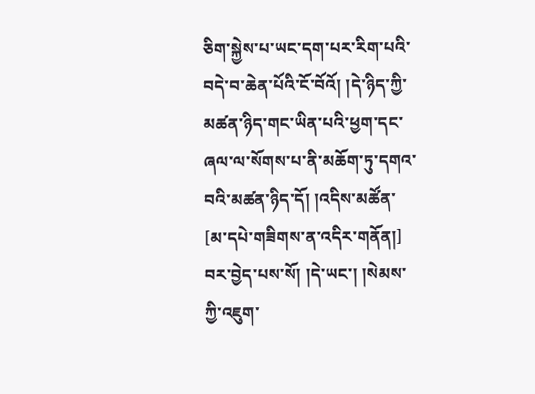ཅིག་སྐྱེས་པ་ཡང་དག་པར་རིག་པའི་བདེ་བ་ཆེན་པོའི་ངོ་བོའོ། །དེ་ཉིད་ཀྱི་མཚན་ཉིད་གང་ཡིན་པའི་ཕྱག་དང་ཞལ་ལ་སོགས་པ་ནི་མཆོག་ཏུ་དགའ་བའི་མཚན་ཉིད་དོ། །འདིས་མཚོན་
[མ་དཔེ་གཟིགས་ན་འདིར་གནོན།]
བར་བྱེད་པས་སོ། །དེ་ཡང་། །སེམས་ཀྱི་འཇུག་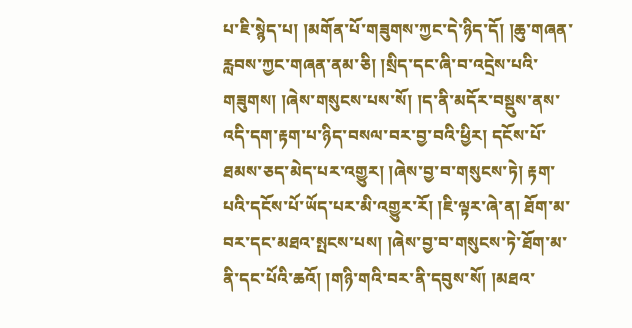པ་ཇི་སྙེད་པ། །མགོན་པོ་གཟུགས་ཀྱང་དེ་ཉིད་དོ། །ཆུ་གཞན་རླབས་ཀྱང་གཞན་ནམ་ཅི། །སྲིད་དང་ཞི་བ་འདྲེས་པའི་གཟུགས། །ཞེས་གསུངས་པས་སོ། །ད་ནི་མདོར་བསྡུས་ནས་འདི་དག་རྟག་པ་ཉིད་བསལ་བར་བྱ་བའི་ཕྱིར། དངོས་པོ་ཐམས་ཅད་མེད་པར་འགྱུར། །ཞེས་བྱ་བ་གསུངས་ཏེ། རྟག་པའི་དངོས་པོ་ཡོད་པར་མི་འགྱུར་རོ། །ཇི་ལྟར་ཞེ་ན། ཐོག་མ་བར་དང་མཐའ་སྤངས་པས། །ཞེས་བྱ་བ་གསུངས་ཏེ་ཐོག་མ་ནི་དང་པོའི་ཆའོ། །གཉི་གའི་བར་ནི་དབུས་སོ། །མཐའ་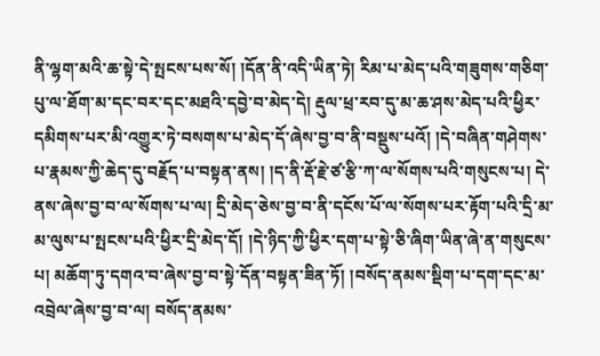ནི་ལྷག་མའི་ཆ་སྟེ་དེ་སྤངས་པས་སོ། །དོན་ནི་འདི་ཡིན་ཏེ། རིམ་པ་མེད་པའི་གཟུགས་གཅིག་པུ་ལ་ཐོག་མ་དང་བར་དང་མཐའི་དབྱེ་བ་མེད་དེ། རྡུལ་ཕྲ་རབ་དུ་མ་ཆ་ཤས་མེད་པའི་ཕྱིར་དམིགས་པར་མི་འགྱུར་ཏེ་བསགས་པ་མེད་དོ་ཞེས་བྱ་བ་ནི་བསྡུས་པའོ། །དེ་བཞིན་གཤེགས་པ་རྣམས་ཀྱི་ཆེད་དུ་བརྗོད་པ་བསྟན་ནས། །ད་ནི་རྡོ་རྗེ་ཙ་རྩི་ཀ་ལ་སོགས་པའི་གསུངས་པ། དེ་ནས་ཞེས་བྱ་བ་ལ་སོགས་པ་ལ། དྲི་མེད་ཅེས་བྱ་བ་ནི་དངོས་པོ་ལ་སོགས་པར་རྟོག་པའི་དྲི་མ་མ་ལུས་པ་སྤངས་པའི་ཕྱིར་དྲི་མེད་དོ། །དེ་ཉིད་ཀྱི་ཕྱིར་དག་པ་སྟེ་ཅི་ཞིག་ཡིན་ཞེ་ན་གསུངས་པ། མཆོག་ཏུ་དགའ་བ་ཞེས་བྱ་བ་སྟེ་དོན་བསྟན་ཟིན་ཏོ། །བསོད་ནམས་སྡིག་པ་དག་དང་མ་འབྲེལ་ཞེས་བྱ་བ་ལ། བསོད་ནམས་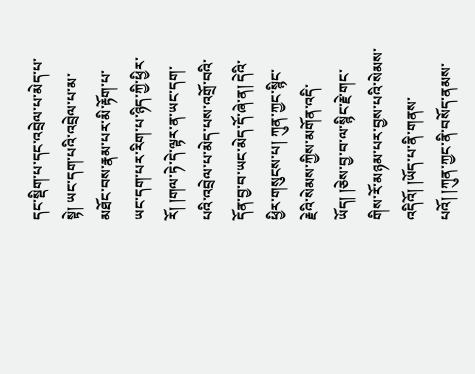དང་སྡིག་པ་དང་འབྲེལ་པ་མེད་པ་སྟེ། ཡང་དག་པའི་འབྲེལ་པ་མ་མཐོང་བས་རྣམ་པར་མི་རྟོག་པ་ཡང་དག་པར་རིག་པ་ཉིད་ཀྱི་ཕྱིར་རོ། །གལ་ཏེ་དེ་ལྟར་ན་ཡང་དག་པའི་འབྲེལ་པ་མེད་པས་འགྲོ་བའི་དོན་བྱ་བ་ཡང་མེད་དོ་ཞེ་ན། དེའི་ཕྱིར་གསུངས་པ། ཀུན་ཀྱང་སྙིང་རྗེའི་སེམས་ཀྱིས་མགོན་འདི་ཡོད། །ཅེས་བྱ་བ་ལ་སྙིང་རྗེ་གང་གིས་རོ་མཉམ་པར་བྱས་པའི་སེམས་འདིའོ། །ཡོད་པ་ནི་གནས་པའོ། །ཀུན་ཀྱང་ནི་བསོད་ནམས་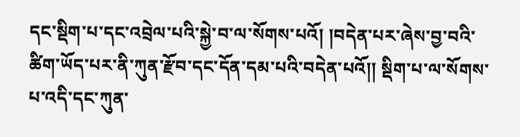དང་སྡིག་པ་དང་འབྲེལ་པའི་སྐྱེ་བ་ལ་སོགས་པའོ། །བདེན་པར་ཞེས་བྱ་བའི་ཚིག་ཡོད་པར་ནི་ཀུན་རྫོབ་དང་དོན་དམ་པའི་བདེན་པའོ།། སྡིག་པ་ལ་སོགས་པ་འདི་དང་ཀུན་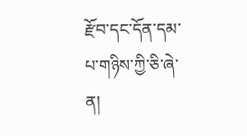རྫོབ་དང་དོན་དམ་པ་གཉིས་ཀྱི་ཅི་ཞེ་ན།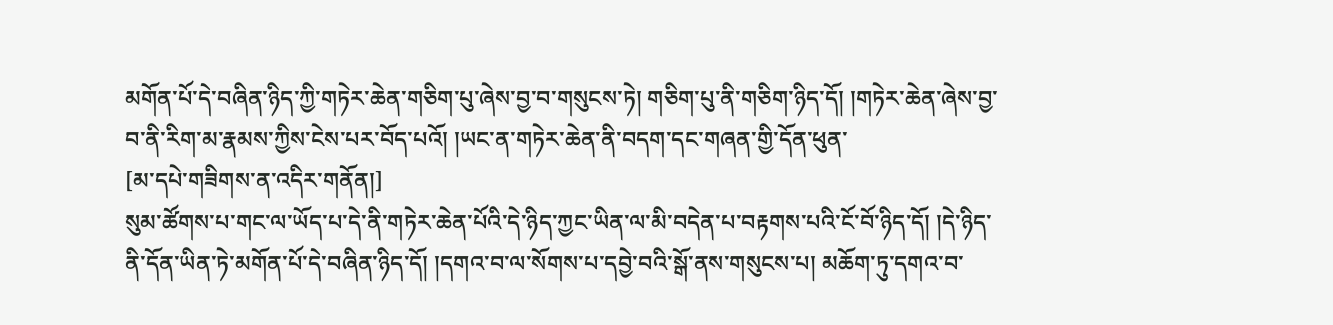མགོན་པོ་དེ་བཞིན་ཉིད་ཀྱི་གཏེར་ཆེན་གཅིག་པུ་ཞེས་བྱ་བ་གསུངས་ཏེ། གཅིག་པུ་ནི་གཅིག་ཉིད་དོ། །གཏེར་ཆེན་ཞེས་བྱ་བ་ནི་རིག་མ་རྣམས་ཀྱིས་ངེས་པར་བོད་པའོ། །ཡང་ན་གཏེར་ཆེན་ནི་བདག་དང་གཞན་གྱི་དོན་ཕུན་
[མ་དཔེ་གཟིགས་ན་འདིར་གནོན།]
སུམ་ཚོགས་པ་གང་ལ་ཡོད་པ་དེ་ནི་གཏེར་ཆེན་པོའི་དེ་ཉིད་ཀྱང་ཡིན་ལ་མི་བདེན་པ་བརྟགས་པའི་ངོ་བོ་ཉིད་དོ། །དེ་ཉིད་ནི་དོན་ཡིན་ཏེ་མགོན་པོ་དེ་བཞིན་ཉིད་དོ། །དགའ་བ་ལ་སོགས་པ་དབྱེ་བའི་སྒོ་ནས་གསུངས་པ། མཆོག་ཏུ་དགའ་བ་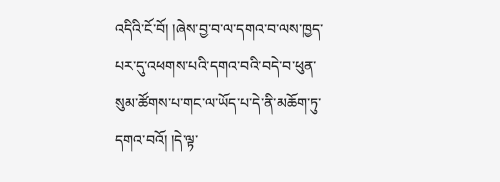འདིའི་ངོ་བོ། །ཞེས་བྱ་བ་ལ་དགའ་བ་ལས་ཁྱད་པར་དུ་འཕགས་པའི་དགའ་བའི་བདེ་བ་ཕུན་སུམ་ཚོགས་པ་གང་ལ་ཡོད་པ་དེ་ནི་མཆོག་ཏུ་དགའ་བའོ། །དེ་ལྟ་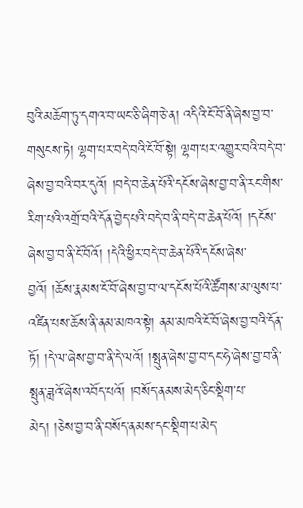བུའི་མཆོག་ཏུ་དགའ་བ་ཡང་ཅི་ཞིག་ཅེ་ན། འདིའི་ངོ་བོ་ནི་ཞེས་བྱ་བ་གསུངས་ཏེ། ལྷག་པར་བདེ་བའི་ངོ་བོ་སྟེ། ལྷག་པར་འགྱུར་བའི་བདེ་བ་ཞེས་བྱ་བའི་བར་དུའོ། །བདེ་བ་ཆེན་པོའི་དངོས་ཞེས་བྱ་བ་ནི་རང་གིས་རིག་པའི་འགྲོ་བའི་དོན་བྱེད་པའི་བདེ་བ་ནི་བདེ་བ་ཆེན་པོའོ། །དངོས་ཞེས་བྱ་བ་ནི་ངོ་བོའོ། །དེའི་ཕྱིར་བདེ་བ་ཆེན་པོའི་དངོས་ཞེས་བྱའོ། །ཆོས་རྣམས་ངོ་བོ་ཞེས་བྱ་བ་ལ་དངོས་པོའི་ཚོགས་མ་ལུས་པ་འཛིན་པས་ཆོས་ནི་ནམ་མཁའ་སྟེ། ནམ་མཁའི་ངོ་བོ་ཞེས་བྱ་བའི་དོན་ཏོ། །དེ་ལ་ཞེས་བྱ་བ་ནི་དེ་ལའོ། །སྤུན་ཞེས་བྱ་བ་དང་ཧེ་ཞེས་བྱ་བ་ནི་སྤུན་ཟླའོ་ཞེས་འབོད་པའོ། །བསོད་ནམས་མེད་ཅིང་སྡིག་པ་མེད། །ཅེས་བྱ་བ་ནི་བསོད་ནམས་དང་སྡིག་པ་མེད་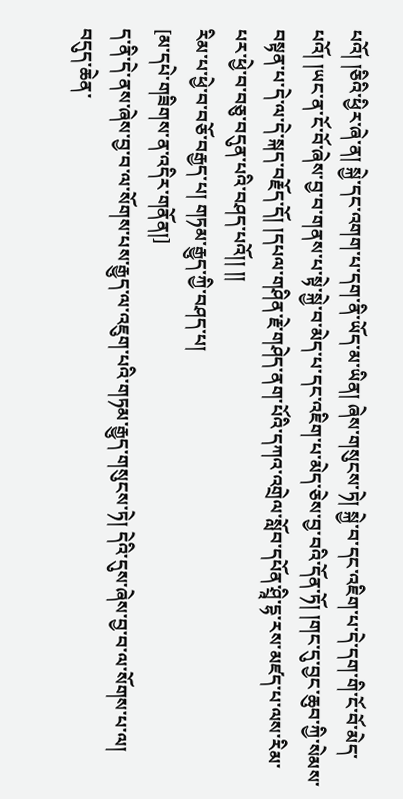པའོ། །ཅིའི་ཕྱིར་ཞེ་ན། སྐྱེ་དང་འགག་པ་དག་ནི་ཡོད་མ་ཡིན། ཞེས་གསུངས་ཏེ། སྐྱེ་བ་དང་འཇིག་པ་དེ་དག་གི་ངོ་བོ་མེད་པའོ། །ཡང་ན་ངོ་བོ་ཞེས་བྱ་བ་གནས་པ་སྟེ་སྐྱེ་བ་མེད་པ་དང་འཇིག་པ་མེད་ཅེས་བྱ་བའི་དོན་ཏོ། །གང་དུ་བྱང་ཆུབ་ཀྱི་སེམས་བསྟན་པ་དེ་ལ་དེ་སྐད་བརྗོད་དོ། །དཔལ་གཤིན་རྗེ་གཤེད་ནག་པོའི་དཀའ་འགྲེལ་སློབ་དཔོན་ཤྲཱི་དྷ་རས་མཛད་པ་ལས་རིམ་པར་ཕྱེ་བ་བཅུ་བདུན་པའི་བཤད་པའོ།། །།
རིམ་པ་ཕྱེ་བ་བཅོ་བརྒྱད་པ། གཏམ་རྒྱུད་ཀྱི་བཤད་པ།
[མ་དཔེ་གཟིགས་ན་འདིར་གནོན།]
ད་ནི་དེ་ནས་ཞེས་བྱ་བ་ལ་སོགས་པས་རྒྱུད་ལ་འཇུག་པའི་གཏམ་རྒྱུད་གསུངས་ཏེ། དེའི་དུས་ཞེས་བྱ་བ་ལ་སོགས་པ་ལ། བདུད་ཆེན་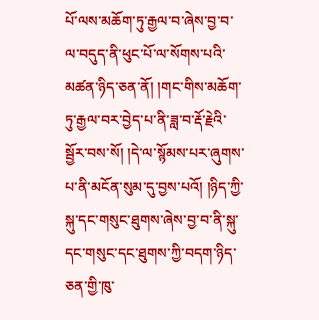པོ་ལས་མཆོག་ཏུ་རྒྱལ་བ་ཞེས་བྱ་བ་ལ་བདུད་ནི་ཕུང་པོ་ལ་སོགས་པའི་མཚན་ཉིད་ཅན་ནོ། །གང་གིས་མཆོག་ཏུ་རྒྱལ་བར་བྱེད་པ་ནི་ཟླ་བ་རྡོ་རྗེའི་སྦྱོར་བས་སོ། །དེ་ལ་སྙོམས་པར་ཞུགས་པ་ནི་མངོན་སུམ་དུ་བྱས་པའོ། །ཉིད་ཀྱི་སྐུ་དང་གསུང་ཐུགས་ཞེས་བྱ་བ་ནི་སྐུ་དང་གསུང་དང་ཐུགས་ཀྱི་བདག་ཉིད་ཅན་གྱི་ཁུ་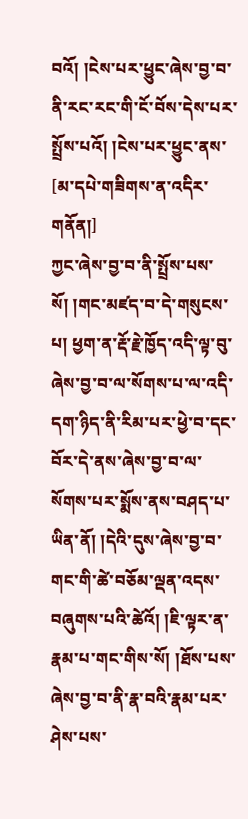བའོ། །ངེས་པར་ཕྱུང་ཞེས་བྱ་བ་ནི་རང་རང་གི་ངོ་བོས་དེས་པར་སྤྲོས་པའོ། །ངེས་པར་ཕྱུང་ནས་
[མ་དཔེ་གཟིགས་ན་འདིར་གནོན།]
ཀྱང་ཞེས་བྱ་བ་ནི་སྤྲོས་པས་སོ། །གང་མཛད་བ་དེ་གསུངས་པ། ཕྱག་ན་རྡོ་རྗེ་ཁྱོད་འདི་ལྟ་བུ་ཞེས་བྱ་བ་ལ་སོགས་པ་ལ་འདི་དག་ཉིད་ནི་རིམ་པར་ཕྱེ་བ་དང་བོར་དེ་ནས་ཞེས་བྱ་བ་ལ་སོགས་པར་སྨོས་ནས་བཤད་པ་ཡིན་ནོ། །དེའི་དུས་ཞེས་བྱ་བ་གང་གི་ཚེ་བཅོམ་ལྡན་འདས་བཞུགས་པའི་ཚེའོ། །ཇི་ལྟར་ན་རྣམ་པ་གང་གིས་སོ། །ཐོས་པས་ཞེས་བྱ་བ་ནི་རྣ་བའི་རྣམ་པར་ཤེས་པས་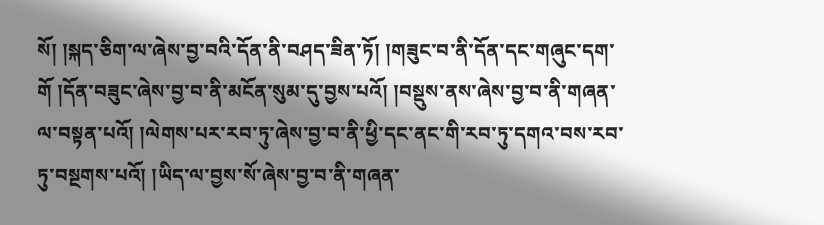སོ། །སྐད་ཅིག་ལ་ཞེས་བྱ་བའི་དོན་ནི་བཤད་ཟིན་ཏོ། །གཟུང་བ་ནི་དོན་དང་གཞུང་དག་གོ །དོན་བཟུང་ཞེས་བྱ་བ་ནི་མངོན་སུམ་དུ་བྱས་པའོ། །བསྡུས་ནས་ཞེས་བྱ་བ་ནི་གཞན་ལ་བསྟན་པའོ། །ལེགས་པར་རབ་ཏུ་ཞེས་བྱ་བ་ནི་ཕྱི་དང་ནང་གི་རབ་ཏུ་དགའ་བས་རབ་ཏུ་བསྔགས་པའོ། །ཡིད་ལ་བྱས་སོ་ཞེས་བྱ་བ་ནི་གཞན་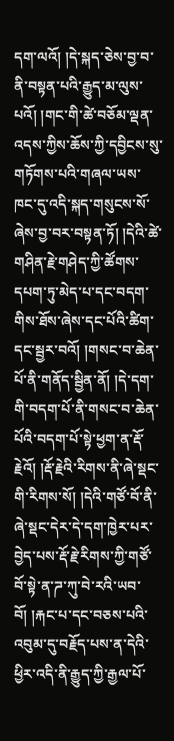དག་ལའོ། །དེ་སྐད་ཅེས་བྱ་བ་ནི་བསྟན་པའི་རྒྱུད་མ་ལུས་པའོ། །གང་གི་ཚེ་བཅོམ་ལྡན་འདས་ཀྱིས་ཆོས་ཀྱི་དབྱིངས་སུ་གཏོགས་པའི་གཞལ་ཡས་ཁང་དུ་འདི་སྐད་གསུངས་སོ་ཞེས་བྱ་བར་བསྟན་ཏོ། །དེའི་ཚེ་གཤིན་རྗེ་གཤེད་ཀྱི་ཚོགས་དཔག་ཏུ་མེད་པ་དང་བདག་གིས་ཐོས་ཞེས་དང་པོའི་ཚིག་དང་སྦྱར་བའོ། །གསང་བ་ཆེན་པོ་ནི་གནོད་སྦྱིན་ནོ། །དེ་དག་གི་བདག་པོ་ནི་གསང་བ་ཆེན་པོའི་བདག་པོ་སྟེ་ཕྱག་ན་རྡོ་རྗེའོ། །རྡོ་རྗེའི་རིགས་ནི་ཞེ་སྡང་གི་རིགས་སོ། །དེའི་གཙོ་བོ་ནི་ཞེ་སྡང་དེར་དེ་དག་ཁྱེར་པར་བྱེད་པས་རྡོ་རྗེ་རིགས་ཀྱི་གཙོ་བོ་སྟེ་ན་ཌ་ཀུ་བེ་རའི་ཡབ་བོ། །རྐང་པ་དང་བཅས་པའི་འབུམ་དུ་བརྗོད་པས་ན་དེའི་ཕྱིར་འདི་ནི་རྒྱུད་ཀྱི་རྒྱལ་པོ་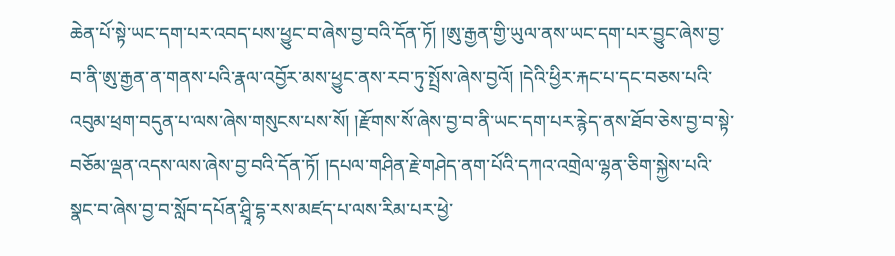ཆེན་པོ་སྟེ་ཡང་དག་པར་འབད་པས་ཕྱུང་བ་ཞེས་བྱ་བའི་དོན་ཏོ། །ཨུ་རྒྱན་གྱི་ཡུལ་ནས་ཡང་དག་པར་བྱུང་ཞེས་བྱ་བ་ནི་ཨུ་རྒྱན་ན་གནས་པའི་རྣལ་འབྱོར་མས་ཕྱུང་ནས་རབ་ཏུ་སྤྲོས་ཞེས་བྱའོ། །དེའི་ཕྱིར་རྐང་པ་དང་བཅས་པའི་འབུམ་ཕྲག་བདུན་པ་ལས་ཞེས་གསུངས་པས་སོ། །རྫོགས་སོ་ཞེས་བྱ་བ་ནི་ཡང་དག་པར་རྙེད་ནས་ཐོབ་ཅེས་བྱ་བ་སྟེ་བཅོམ་ལྡན་འདས་ལས་ཞེས་བྱ་བའི་དོན་ཏོ། །དཔལ་གཤིན་རྗེ་གཤེད་ནག་པོའི་དཀའ་འགྲེལ་ལྷན་ཅིག་སྐྱེས་པའི་སྣང་བ་ཞེས་བྱ་བ་སློབ་དཔོན་ཤྲཱི་དྷ་རས་མཛད་པ་ལས་རིམ་པར་ཕྱེ་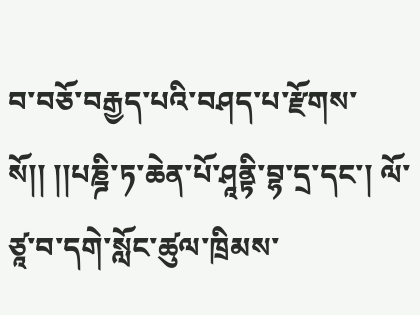བ་བཅོ་བརྒྱད་པའི་བཤད་པ་རྫོགས་སོ།། །།པཎྜི་ཏ་ཆེན་པོ་ཤཱནྟི་བྷ་དྲ་དང་། ལོ་ཙཱ་བ་དགེ་སློང་ཚུལ་ཁྲིམས་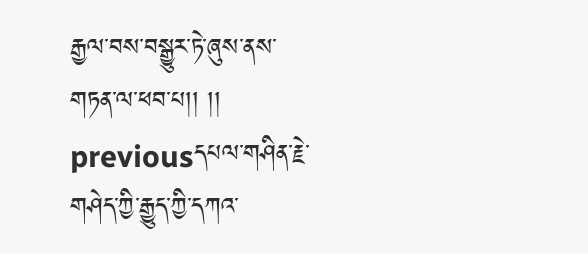རྒྱལ་བས་བསྒྱུར་ཏེ་ཞུས་ནས་གཏན་ལ་ཕབ་པ།། །།
previousདཔལ་གཤིན་རྗེ་གཤེད་ཀྱི་རྒྱུད་ཀྱི་དཀའ་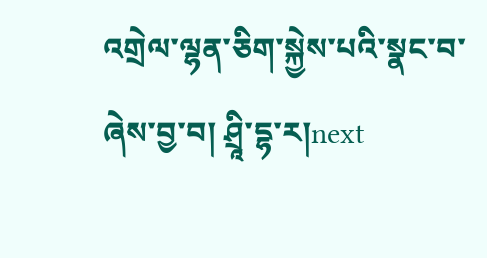འགྲེལ་ལྷན་ཅིག་སྐྱེས་པའི་སྣང་བ་ཞེས་བྱ་བ། ཤྲཱི་དྷ་ར།next